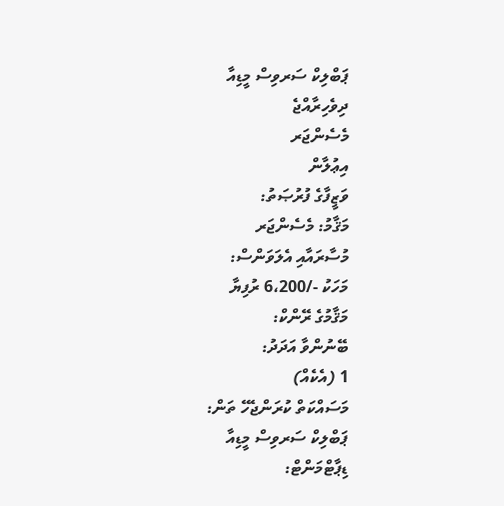ޕަބްލިކް ސަރވިސް މީޑިއާ
ދިވެހިރާއްޖެ
މެސެންޖަރ
އިޢުލާން
ވަޒީފާގެ ފުރުޞަތު:
މަޤާމު: މެސެންޖަރ
މުސާރައާއި އެލަވަންސް:
މަހަކު -/6،200 ރުފިޔާ
މަޤާމުގެ ރޭންކް:
ބޭނުންވާ އަދަދު:
1 (އެކެއް)
މަސައްކަތް ކުރަންޖެހޭ ތަން:
ޕަބްލިކް ސަރވިސް މީޑިއާ
ޑިޕާޓްމަންޓް: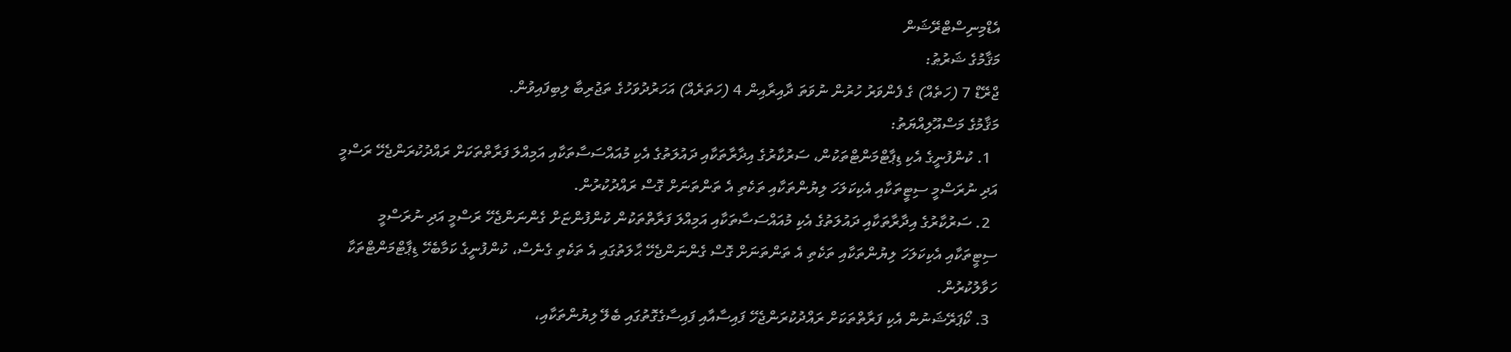އެޑްމިނިސްޓްރޭޝަން
މަޤާމުގެ ޝަރުޠު:
ޖްރޭޑް 7 (ހަތެއް) ގެ ފެންވަރު ހުރުން ނުވަތަ ދާއިރާއިން 4 (ހަތަރެއް) އަހަރުދުވަހުގެ ތަޖުރިބާ ލިބިފައިވުން.
މަޤާމުގެ މަސްއޫލިއްޔަތު:
  1. ކުންފުނީގެ އެކި ޑިޕާޓްމަންޓްތަކުން، ސަރުކާރުގެ އިދާރާތަކާއި ދައުލަތުގެ އެކި މުއައްސަސާތަކާއި އަމިއްލަ ފަރާތްތަކަށް ރައްދުކުރަންޖެހޭ ރަސްމީ އަދި ނުރަސްމީ ސިޓީތަކާއި އެކިކަލަހަ ލިޔުންތަކާއި ތަކެތި އެ ތަންތަނަށް ގޮސް ރައްދުކުރުން.
  2. ސަރުކާރުގެ އިދާރާތަކާއި ދައުލަތުގެ އެކި މުއައްސަސާތަކާއި އަމިއްލަ ފަރާތްތަކުން ކުންފުންޏަށް ގެންނަންޖެހޭ ރަސްމީ އަދި ނުރަސްމީ ސިޓީތަކާއި އެކިކަލަހަ ލިޔުންތަކާއި ތަކެތި އެ ތަންތަނަށް ގޮސް ގެންނަންޖެހޭ ޙާލަތުގައި އެ ތަކެތި ގެނެސް، ކުންފުނީގެ ކަމާބެހޭ ޑިޕާޓްމަންޓްތަކާ ހަވާލުކުރުން.
  3. ކޯޕަރޭޝަނުން އެކި ފަރާތްތަކަށް ރައްދުކުރަންޖެހޭ ފައިސާއާއި ފައިސާގެގޮތުގައި ބެލޭ ލިޔުންތަކާއި،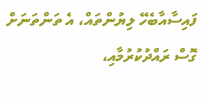ފައިސާއާބެހޭ ލިޔުންތައް، އެ ތަންތަނަށް ގޮސް ރައްދުކުރުމާއި،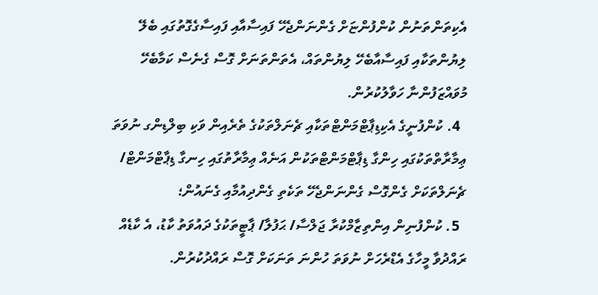އެކިތަންތަނުން ކުންފުންޏަށް ގެންނަންޖެހޭ ފައިސާއާއި ފައިސާގެގޮތުގައި ބެލޭ ލިޔުންތަކާއި ފައިސާއާބެހޭ ލިޔުންތައް، އެތަންތަނަށް ގޮސް ގެނެސް ކަމާބެހޭ މުވައްޒަފުންނާ ހަވާލުކުރުން.
  4. ކުންފުނީގެ އެކިޑިޕާޓްމަންޓްތަކާއި ޗެނަލްތަކުގެ ތެރެއިން ވަކި ބިލްޑިންގ ނުވަތަ ޢިމާރާތްތަކުގައި ހިންގާ ޑިޕާޓްމަންޓްތަކުން އަނެއް ޢިމާރާތުގައި ހިނގާ ޑިޕާޓްމަންޓް/ ޗެނަލްތަކަށް ގެންގޮސް ގެންނަންޖެހޭ ތަކެތި ގެންދިއުމާއި ގެނައުން؛
  5. ކުންފުނިން އިންތިޒާމްކުރާ ޖަލްސާ/ ޙަފުލާ/ ޕާޓީތަކުގެ ދައުވަތު ކާޑު، އެ ކާޑެއް ރައްދުވާ މީހާގެ އެޑްރެހަށް ނުވަތަ ހުންނަ ތަނަކަށް ގޮސް ރައްދުކުރުން.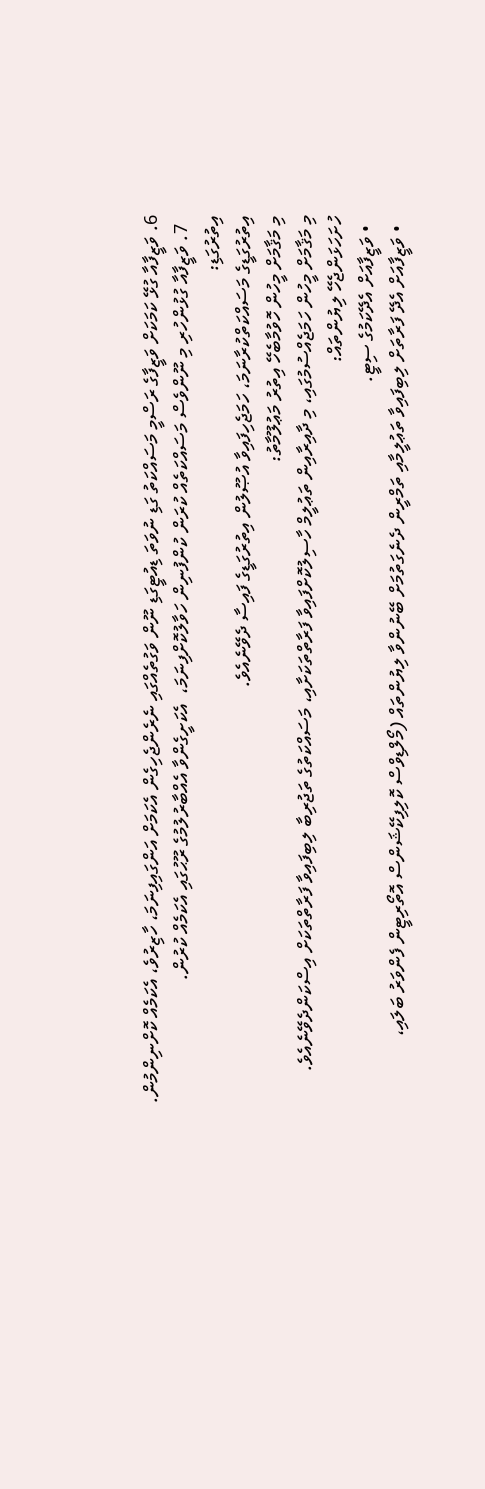6. ވަޒީފާއާ ގުޅޭ ކަމަކަށް ވަޒީފާގެ ރަސްމީ މަސައްކަތު ގަޑި ނުވަތަ ޑިއުޓީގަޑި ނޫން ވަގުތެއްގައި ނެރެންޖެހިގެން އެކަމަށް އަންގައިފިނަމަ، ހާޒިރުވެ، އެކަމެއް ކޮށްނިންމުން.
  7. ވަޒީފާއާ ގުޅުންހުރި މި ނޫންވެސް މަސައްކަތެއް ކުރަން ކުންފުނިން ހަވާލުކޮށްފިނަމަ،  އެކަށީގެންވާ އެއްބާރުލުމުގެ ރޫޙުގައި އެކަމެއް ކުރުން.
އިތުރުގަޑި:
އިތުރުގަޑީގެ މަސައްކަތްކުރާނަމަ، ހަމަޖެހިފައިވާ އުޞޫލުން އިތުރުގަޑީގެ ފައިސާ ދެވޭނެއެވެ.
މި މަޤާމަށް މީހުން ހޮވުމާބެހޭ އިތުރު މަޢުލޫމާތު:
މި މަޤާމަށް މީހުން ހަމަޖެއްސުމުގައި، މި ދާއިރާއިން ތަޢުލީމް ހާސިލުކޮށްފައިވާ ފަރާތްތަކަށާއި، މަސައްކަތުގެ ތަޖުރިބާ ލިބިފައިވާ ފަރާތްތަކަށް އިސްކަންދެވޭނެއެވެ.
ހުށަހަޅަންޖެހޭ ލިޔުންތައް:
  • ވަޒީފާއަށް އެދޭކަމުގެ ސިޓީ.
  • ވަޒީފާއަށް އެދޭ ފަރާތަށް ލިބިފައިވާ ތަޢުލީމާއި ތަމްރީން ދެނެގަތުމަށް ބޭނުންވާ ލިޔުންތައް (މޯލްޑިވްސް ކޮލިފިކޭޝަންސް އޮތޯރިޓީން ފެންވަރު ބަލައި،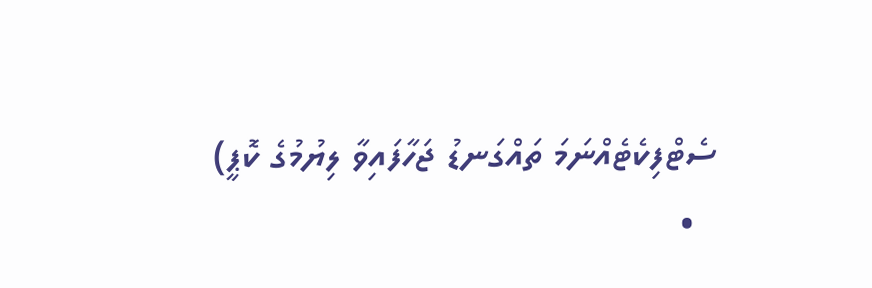ސެޓްފިކެޓެއްނަމަ ތައްގަނޑު ޖަހާފައިވާ ލިޔުމުގެ ކޮޕީ)
  •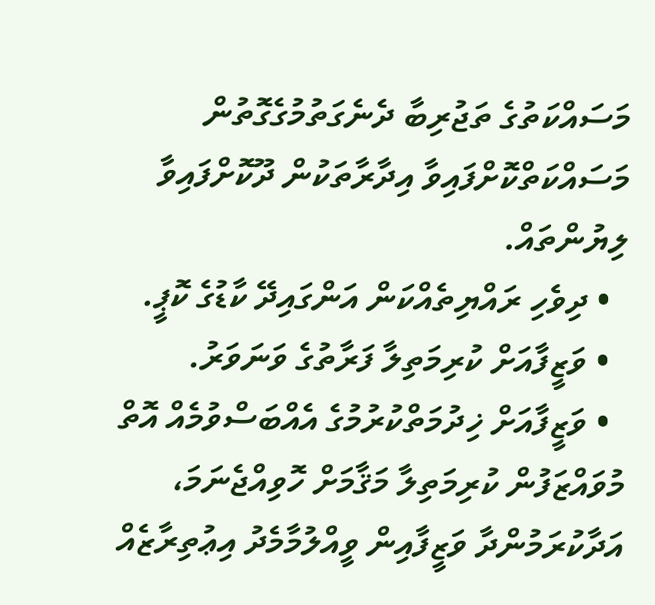މަސައްކަތުގެ ތަޖުރިބާ ދެނެގަތުމުގެގޮތުން މަސައްކަތްކޮށްފައިވާ އިދާރާތަކުން ދޫކޮށްފައިވާ ލިޔުންތައް.
  • ދިވެހި ރައްޔިތެއްކަން އަންގައިދޭ ކާޑުގެ ކޮޕީ.
  • ވަޒީފާއަށް ކުރިމަތިލާ ފަރާތުގެ ވަނަވަރު.
  • ވަޒީފާއަށް ޚިދުމަތްކުރުމުގެ އެއްބަސްވުމެއް އޮތް މުވައްޒަފުން ކުރިމަތިލާ މަޤާމަށް ހޮވިއްޖެނަމަ، އަދާކުރަމުންދާ ވަޒީފާއިން ވީއްލުމާމެދު އިޢުތިރާޒެއް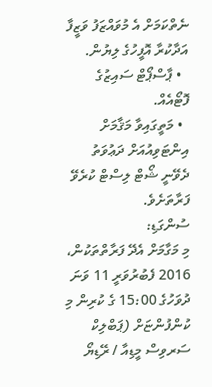ނެތްކަމަށް އެ މުވައްޒަފު ވަޒީފާ އަދާކުރާ އޮފީހުގެ ލިޔުން.
  • ޕާސްޕޯޓް ސައިޒުގެ ފޮޓޯއެއް.
  • މަތީގައިވާ މަޤާމަށް އިންޓަވިއުއަށް ދަޢުވަތު ދެވޭނީ ޝޯޓް ލިސްޓް ކުރެވޭ ފަރާތަށެވެ.
ސުންގަޑި:
މި މަގާމަށް އެދޭ ފަރާތްތަކުން، 2016 ފެބުރުވަރީ 11 ވަނަ ދުވަހުގެ 15:00 ގެ ކުރިން މި ކުންފުންޏަށް (ޕަބްލިކް ސަރވިސް މީޑިއާ / ރޭޑިޔޯ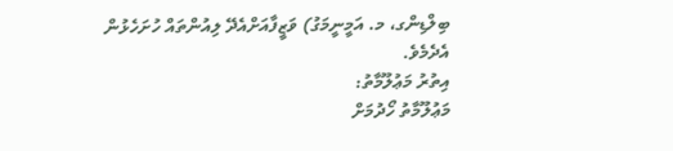ބިލްޑިންގ، މ. އަމީނީމަގު) ވަޒީފާއަށްއެދޭ ލިއުންތައް ހުށަހެޅުން އެދެމެވެ.
އިތުރު މަޢުލޫމާތު:
މަޢުލޫމާތު ހޯދުމަށް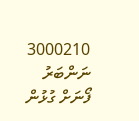3000210 ނަންބަރު ފޯނަށް ގުޅުން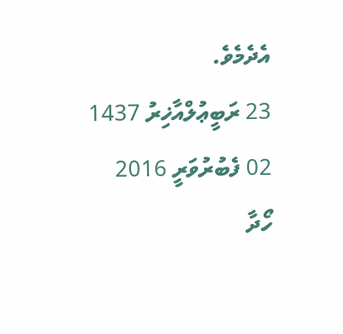އެދެމެވެ.
23 ރަބީޢުލްއާޚިރު 1437
02 ފެބުރުވަރީ 2016
ހޯދާ